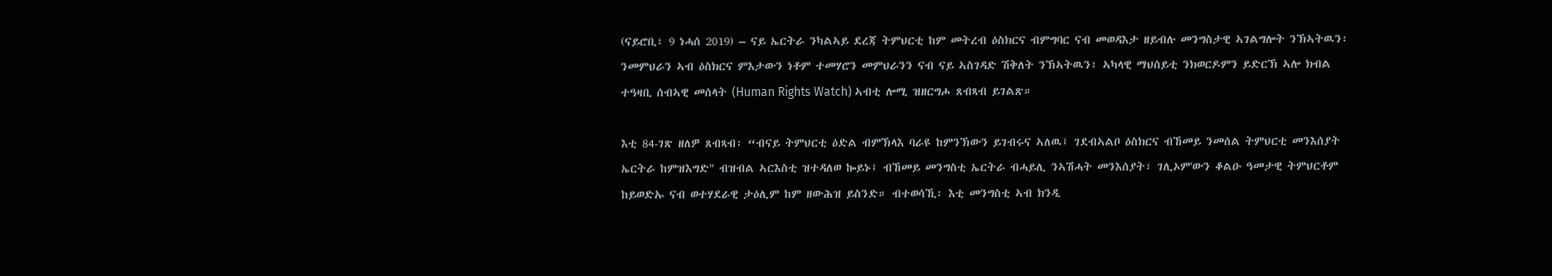(ናይሮቢ፣ 9 ነሓሰ 2019) – ናይ ኤርትራ ንካልኣይ ደረጃ ትምህርቲ ከም መትረብ ዕስክርና ብምግባር ናብ መወዳእታ ዘይብሉ መንግስታዊ ኣገልግሎት ንኽኣትዉን፡ ንመምህራን ኣብ ዕስክርና ምእታውን ነቶም ተመሃሮን መምህራንን ናብ ናይ ኣስገዳድ ሽቅለት ንኽኣትዉን፣ ኣካላዊ ማህሰይቲ ንክወርዶምን ይድርኽ ኣሎ ክብል ተዓዛቢ ሰብኣዊ መሰላት (Human Rights Watch) ኣብቲ ሎሚ ዝዘርግሖ ጸብጻብ ይገልጽ።

እቲ 84-ገጽ ዘለዎ ጸብጻብ፡ “ብናይ ትምህርቲ ዕድል ብምኽላእ ባራዩ ከምንኽውን ይገብሩና ኣለዉ፤ ገደብኣልቦ ዕስክርና ብኸመይ ንመሰል ትምህርቲ መንእሰያት ኤርትራ ከምዝእግድ" ብዝብል ኣርእስቲ ዝተዳለወ ኰይኑ፤ ብኸመይ መንግስቲ ኤርትራ ብሓይሊ ንኣሽሓት መንእሰያት፣ ገሊኦም'ውን ቆልዑ ዓመታዊ ትምህርቶም ከይወድኡ ናብ ወተሃደራዊ ታዕሊም ከም ዘውሕዝ ይስንድ። ብተወሳኺ፡ እቲ መንግስቲ ኣብ ክንዲ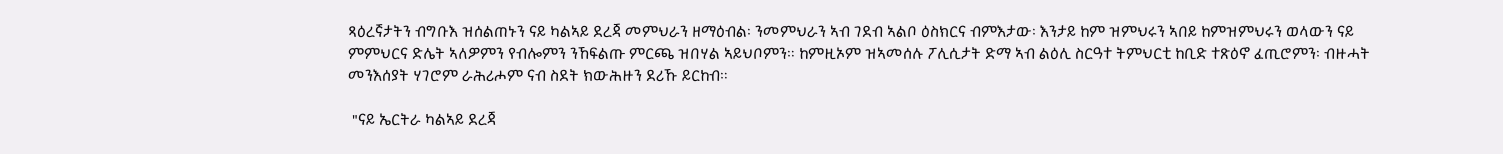ጻዕረኛታትን ብግቡእ ዝሰልጠኑን ናይ ካልኣይ ደረጃ መምህራን ዘማዕብል፡ ንመምህራን ኣብ ገደብ ኣልቦ ዕስክርና ብምእታው፡ እንታይ ከም ዝምህሩን ኣበይ ከምዝምህሩን ወላውን ናይ ምምህርና ድሌት ኣለዎምን የብሎምን ንኸፍልጡ ምርጫ ዝበሃል ኣይህቦምን። ከምዚኦም ዝኣመሰሉ ፖሊሲታት ድማ ኣብ ልዕሊ ስርዓተ ትምህርቲ ከቢድ ተጽዕኖ ፈጢሮምን፡ ብዙሓት መንእሰያት ሃገሮም ራሕሪሖም ናብ ስደት ክውሕዙን ደሪኹ ይርከብ።

 "ናይ ኤርትራ ካልኣይ ደረጃ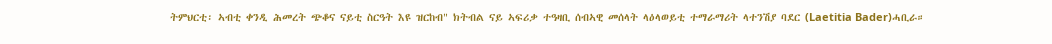ትምህርቲ፡ ኣብቲ ቀንዲ ሕመረት ጭቆና ናይቲ ስርዓት እዩ ዝርከብ" ክትብል ናይ ኣፍሪቃ ተዓዛቢ ሰብኣዊ መሰላት ላዕላወይቲ ተማራማሪት ላተንሽያ ባደር (Laetitia Bader)ሓቢራ።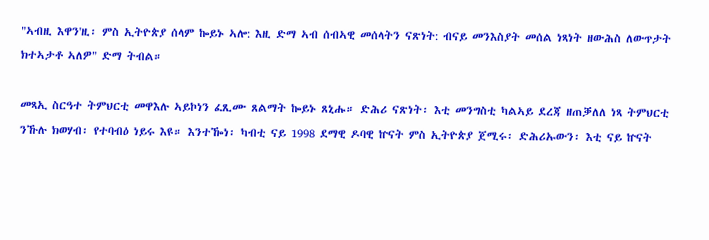"ኣብዚ እዋን'ዚ፡ ምስ ኢትዮጵያ ሰላም ኰይኑ ኣሎ: እዚ ድማ ኣብ ሰብኣዊ መሰላትን ናጽነት: ብናይ መንእስያት መሰል ነጻነት ዘውሕስ ለውጥታት ክተኣታቶ ኣለዎ" ድማ ትብል።

መጻኢ ስርዓተ ትምህርቲ መዋእሉ ኣይኮነን ፈጺሙ ጸልማት ኰይኑ ጸኒሑ። ድሕሪ ናጽነት፡ እቲ መንግስቲ ካልኣይ ደረጃ ዘጠቓለለ ነጻ ትምህርቲ ንኹሉ ክወሃብ፡ የተባብዕ ነይሩ እዩ። እንተዀነ፡ ካብቲ ናይ 1998 ደማዊ ዶባዊ ኵናት ምስ ኢትዮጵያ ጀሚሩ፡ ድሕሪኡውን፡ እቲ ናይ ኵናት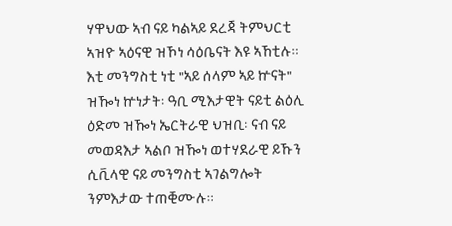ሃዋህው ኣብ ናይ ካልኣይ ደረጃ ትምህርቲ ኣዝዮ ኣዕናዊ ዝኾነ ሳዕቤናት እዩ ኣኸቲሉ። እቲ መንግስቲ ነቲ "ኣይ ሰላም ኣይ ኵናት" ዝዀነ ኵነታት፡ ዓቢ ሚእታዊት ናይቲ ልዕሊ ዕድመ ዝዀነ ኤርትራዊ ህዝቢ፡ ናብ ናይ መወዳእታ ኣልቦ ዝዀነ ወተሃደራዊ ይኹን ሲቪላዊ ናይ መንግስቲ ኣገልግሎት ንምእታው ተጠቒሙሉ።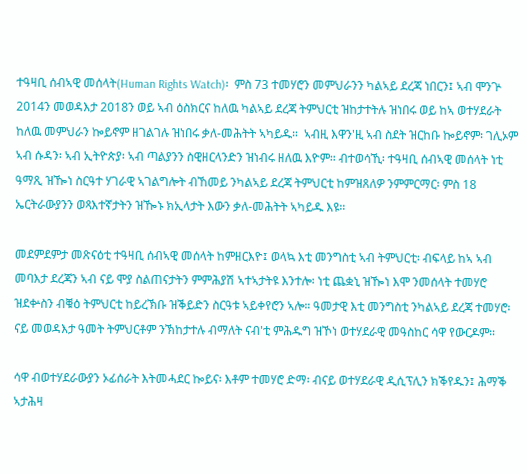ተዓዛቢ ሰብኣዊ መሰላት(Human Rights Watch)፡  ምስ 73 ተመሃሮን መምህራንን ካልኣይ ደረጃ ነበርን፤ ኣብ ሞንጕ 2014ን መወዳእታ 2018ን ወይ ኣብ ዕስክርና ከለዉ ካልኣይ ደረጃ ትምህርቲ ዝከታተትሉ ዝነበሩ ወይ ከኣ ወተሃደራት ከለዉ መምህራን ኰይኖም ዘገልገሉ ዝነበሩ ቃለ‐መሕትት ኣካይዱ።  ኣብዚ እዋን'ዚ ኣብ ስደት ዝርከቡ ኰይኖም፡ ገሊኦም ኣብ ሱዳን፡ ኣብ ኢትዮጵያ፡ ኣብ ጣልያንን ስዊዘርላንድን ዝነብሩ ዘለዉ እዮም። ብተወሳኺ፡ ተዓዛቢ ሰብኣዊ መሰላት ነቲ ዓማጺ ዝዀነ ስርዓተ ሃገራዊ ኣገልግሎት ብኸመይ ንካልኣይ ደረጃ ትምህርቲ ከምዝጸለዎ ንምምርማር፡ ምስ 18 ኤርትራውያንን ወጻእተኛታትን ዝዀኑ ክኢላታት እውን ቃለ‐መሕትት ኣካይዱ እዩ።

መደምደምታ መጽናዕቲ ተዓዛቢ ሰብኣዊ መሰላት ከምዘርእዮ፤ ወላኳ እቲ መንግስቲ ኣብ ትምህርቲ፡ ብፍላይ ከኣ ኣብ መባእታ ደረጃን ኣብ ናይ ሞያ ስልጠናታትን ምምሕያሽ ኣተኣታትዩ እንተሎ፡ ነቲ ጨቋኒ ዝዀነ እሞ ንመሰላት ተመሃሮ ዝደቍስን ብቑዕ ትምህርቲ ከይረኽቡ ዝቕይድን ስርዓቱ ኣይቀየሮን ኣሎ። ዓመታዊ እቲ መንግስቲ ንካልኣይ ደረጃ ተመሃሮ፡ ናይ መወዳእታ ዓመት ትምህርቶም ንኽከታተሉ ብማለት ናብ'ቲ ምሕዱግ ዝኾነ ወተሃደራዊ መዓስከር ሳዋ የውርዶም።

ሳዋ ብወተሃደራውያን ኦፊሰራት እትመሓደር ኰይና፡ እቶም ተመሃሮ ድማ፡ ብናይ ወተሃደራዊ ዲሲፕሊን ክቕየዱን፤ ሕማቕ ኣታሕዛ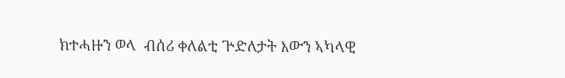ክተሓዙን ወላ  ብሰሪ ቀለልቲ ጕድለታት እውን ኣካላዊ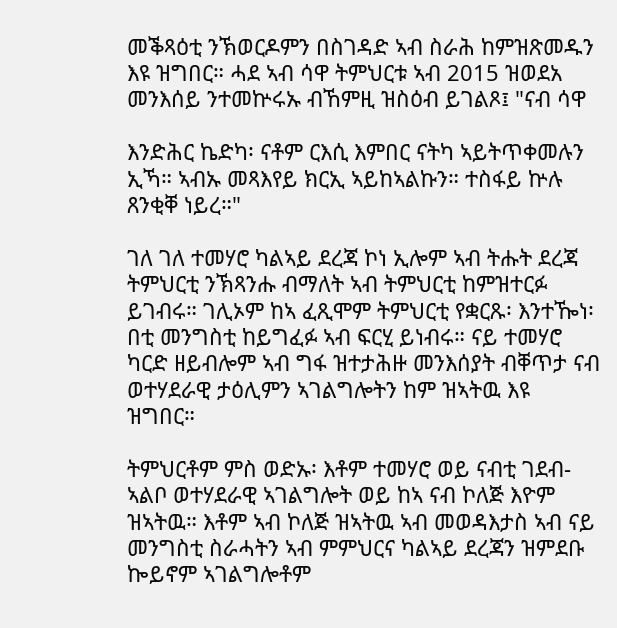መቕጻዕቲ ንኽወርዶምን በስገዳድ ኣብ ስራሕ ከምዝጽመዱን እዩ ዝግበር። ሓደ ኣብ ሳዋ ትምህርቱ ኣብ 2015 ዝወደአ መንእሰይ ንተመኵሩኡ ብኸምዚ ዝስዕብ ይገልጾ፤ "ናብ ሳዋ

እንድሕር ኬድካ፡ ናቶም ርእሲ እምበር ናትካ ኣይትጥቀመሉን ኢኻ። ኣብኡ መጻእየይ ክርኢ ኣይከኣልኩን። ተስፋይ ኵሉ ጸንቂቐ ነይረ።"

ገለ ገለ ተመሃሮ ካልኣይ ደረጃ ኮነ ኢሎም ኣብ ትሑት ደረጃ ትምህርቲ ንኽጻንሑ ብማለት ኣብ ትምህርቲ ከምዝተርፉ ይገብሩ። ገሊኦም ከኣ ፈጺሞም ትምህርቲ የቋርጹ፡ እንተዀነ፡ በቲ መንግስቲ ከይግፈፉ ኣብ ፍርሂ ይነብሩ። ናይ ተመሃሮ ካርድ ዘይብሎም ኣብ ግፋ ዝተታሕዙ መንእሰያት ብቐጥታ ናብ ወተሃደራዊ ታዕሊምን ኣገልግሎትን ከም ዝኣትዉ እዩ ዝግበር።

ትምህርቶም ምስ ወድኡ፡ እቶም ተመሃሮ ወይ ናብቲ ገደብ‐ኣልቦ ወተሃደራዊ ኣገልግሎት ወይ ከኣ ናብ ኮለጅ እዮም ዝኣትዉ። እቶም ኣብ ኮለጅ ዝኣትዉ ኣብ መወዳእታስ ኣብ ናይ መንግስቲ ስራሓትን ኣብ ምምህርና ካልኣይ ደረጃን ዝምደቡ ኰይኖም ኣገልግሎቶም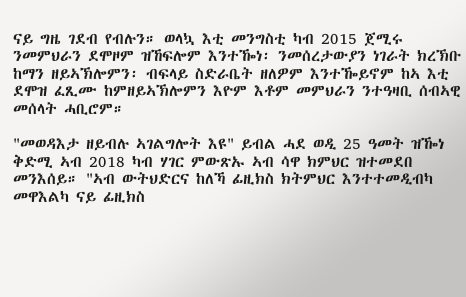ናይ ግዜ ገደብ የብሉን። ወላኳ እቲ መንግስቲ ካብ 2015 ጀሚሩ ንመምህራን ደሞዞም ዝኸፍሎም እንተዀነ፡ ንመሰረታውያን ነገራት ክረኽቡ ከማን ዘይኣኽሎምን፡ ብፍላይ ስድራቤት ዘለዎም እንተዀይኖም ከኣ እቲ ደሞዝ ፈጺሙ ከምዘይኣኽሎምን እዮም እቶም መምህራን ንተዓዛቢ ሰብኣዊ መሰላት ሓቢሮም።

"መወዳእታ ዘይብሉ ኣገልግሎት እዩ" ይብል ሓደ ወዲ 25 ዓመት ዝዀነ ቅድሚ ኣብ 2018 ካብ ሃገር ምውጽኡ ኣብ ሳዋ ክምህር ዝተመደበ መንእሰይ። "ኣብ ውትህድርና ከለኻ ፊዚክስ ክትምህር እንተተመዲብካ መዋእልካ ናይ ፊዚክስ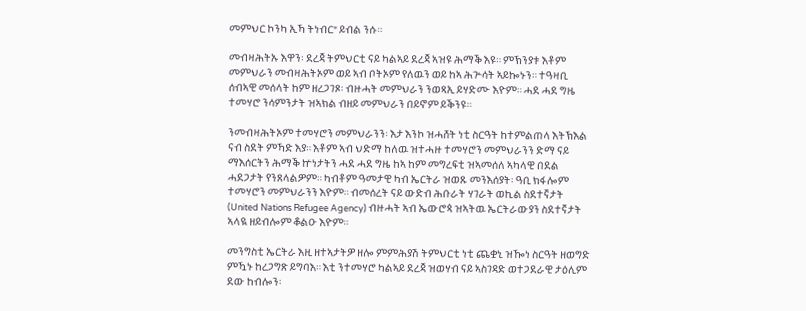መምህር ኮንካ ኢኻ ትነብር" ይብል ንሱ።

መብዛሕትኡ እዋን፡ ደረጃ ትምህርቲ ናይ ካልኣይ ደረጃ ኣዝዩ ሕማቕ እዩ። ምኽንያቱ እቶም መምህራን መብዛሕትኦም ወይ ኣብ ቦትኦም የለዉን ወይ ከኣ ሕጕሳት ኣይኰኑን። ተዓዛቢ ሰብኣዊ መሰላት ከም ዘረጋገጾ፡ ብዙሓት መምህራን ንወጻኢ ይሃድሙ እዮም። ሓደ ሓደ ግዜ ተመሃሮ ንሳምንታት ዝኣክል ብዘይ መምህራን በይኖም ይቕንዩ።

ንመብዛሕትኦም ተመሃሮን መምህራንን፡ እታ እንኮ ዝሓሸት ነቲ ስርዓት ከተምልጠላ እትኽእል ናብ ስደት ምኻድ እያ። እቶም ኣብ ህድማ ከለዉ ዝተሓዙ ተመሃሮን መምህራንን ድማ ናይ ማእሰርትን ሕማቕ ኵነታትን ሓደ ሓደ ግዜ ከኣ ከም መግረፍቲ ዝኣመሰለ ኣካላዊ በደል ሓደጋታት የንጸላልዎም። ካብቶም ዓመታዊ ካብ ኤርትራ ዝወጹ መንእሰያት፡ ዓቢ ክፋሎም ተመሃሮን መምህራንን እዮም። ብመሰረት ናይ ውድብ ሕቡራት ሃገራት ወኪል ስደተኛታት (United Nations Refugee Agency) ብዙሓት ኣብ ኤውሮጳ ዝኣትዉ ኤርትራውያን ስደተኛታት ኣላዪ ዘይብሎም ቆልዑ እዮም።

መንግስቲ ኤርትራ እዚ ዘተኣታትዎ ዘሎ ምምሕያሽ ትምህርቲ ነቲ ጨቋኒ ዝዀነ ስርዓት ዘወግድ ምዃኑ ከረጋግጽ ይግባእ። እቲ ንተመሃሮ ካልኣይ ደረጃ ዝወሃብ ናይ ኣስገዳድ ወተጋደራዊ ታዕሊም ደው ከብሎን፡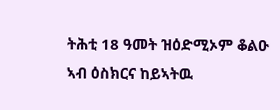ትሕቲ 18 ዓመት ዝዕድሚኦም ቆልዑ ኣብ ዕስክርና ከይኣትዉ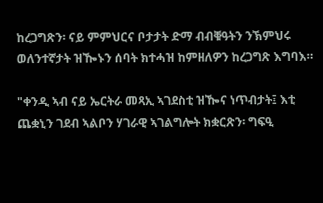ከረጋግጽን፡ ናይ ምምህርና ቦታታት ድማ ብብቑዓትን ንኽምህሩ ወለንተኛታት ዝዀኑን ሰባት ክተሓዝ ከምዘለዎን ከረጋግጽ እግባእ።

"ቀንዲ ኣብ ናይ ኤርትራ መጻኢ ኣገደስቲ ዝዀና ነጥብታት፤ እቲ ጨቋኒን ገደብ ኣልቦን ሃገራዊ ኣገልግሎት ክቋርጽን፡ ግፍዒ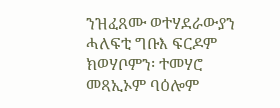ንዝፈጸሙ ወተሃደራውያን ሓለፍቲ ግቡእ ፍርዶም ክወሃቦምን፡ ተመሃሮ መጻኢኦም ባዕሎም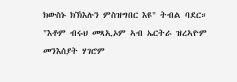ክውስኑ ክኽእሉን ምስዝግበር እዩ" ትብል ባደር። "እቶም ብሩህ መጻኢኦም ኣብ ኤርትራ ዝረኣዮም መንእሰያት ሃገሮም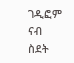ገዲፎም ናብ ስደት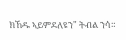ክኸዱ ኣይምደለዩን" ትብል ንሳ።